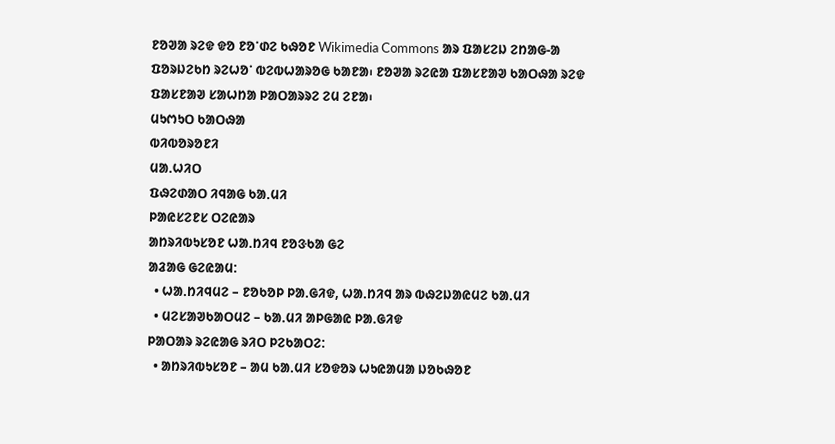ᱱᱚᱣᱟ ᱨᱮᱫ ᱫᱚ ᱱᱚᱸᱰᱮ ᱠᱷᱚᱱ Wikimedia Commons ᱟᱨ ᱯᱟᱥᱮᱡ ᱮᱴᱟᱜ-ᱟ ᱯᱚᱨᱡᱮᱠᱴ ᱨᱮᱦᱚᱸ ᱵᱮᱵᱦᱟᱨᱚᱜ ᱠᱟᱱᱟ᱾ ᱱᱚᱣᱟ ᱨᱮᱭᱟ ᱯᱟᱥᱱᱟᱣ ᱠᱟᱛᱷᱟ ᱨᱮᱫ ᱯᱟᱥᱱᱟᱣ ᱥᱟᱦᱴᱟ ᱞᱟᱛᱟᱨᱨᱮ ᱮᱢ ᱮᱱᱟ᱾
ᱢᱩᱬᱩᱛ ᱠᱟᱛᱷᱟ
ᱵᱤᱵᱚᱨᱚᱱᱤ
ᱢᱟᱹᱦᱤᱛ
ᱯᱷᱮᱰᱟᱛ ᱤᱧᱟᱜ ᱠᱟᱹᱢᱤ
ᱞᱟᱭᱥᱮᱱᱥ ᱛᱮᱭᱟᱨ
ᱟᱴᱨᱤᱵᱩᱥᱚᱱ ᱦᱟᱹᱴᱤᱧ ᱱᱚᱝᱠᱟ ᱜᱮ
ᱟᱲᱟᱜ ᱜᱮᱭᱟᱢ:
  • ᱦᱟᱹᱴᱤᱧᱢᱮ – ᱱᱚᱠᱚᱞ ᱞᱟᱹᱜᱤᱫ, ᱦᱟᱹᱴᱤᱧ ᱟᱨ ᱵᱷᱮᱡᱟᱭᱢᱮ ᱠᱟᱹᱢᱤ
  • ᱢᱮᱥᱟᱣᱠᱟᱛᱢᱮ – ᱠᱟᱹᱢᱤ ᱟᱞᱜᱟᱭ ᱞᱟᱹᱜᱤᱫ
ᱞᱟᱛᱟᱨ ᱨᱮᱭᱟᱜ ᱨᱤᱛ ᱞᱮᱠᱟᱛᱮ:
  • ᱟᱴᱨᱤᱵᱩᱥᱚᱱ – ᱟᱢ ᱠᱟᱹᱢᱤ ᱥᱚᱫᱚᱨ ᱦᱩᱭᱟᱢᱟ ᱡᱚᱠᱷᱚᱱ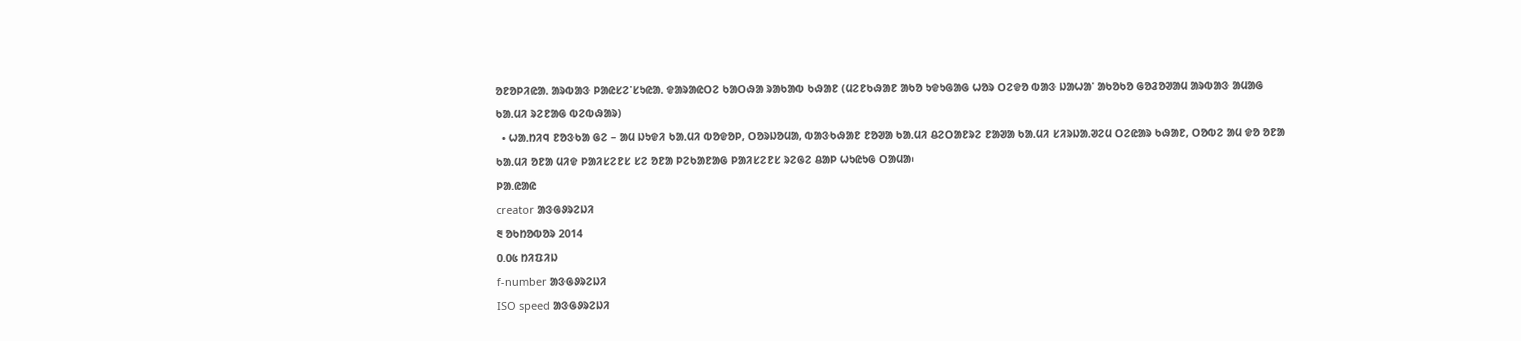ᱚᱱᱚᱞᱤᱭᱟᱹ ᱟᱨᱵᱟᱝ ᱞᱟᱭᱥᱮᱸᱥᱩᱭᱟᱹ ᱫᱟᱨᱟᱭᱛᱮ ᱠᱟᱛᱷᱟ ᱨᱟᱠᱟᱵ ᱠᱷᱟᱱ (ᱢᱮᱱᱠᱷᱟᱱ ᱟᱠᱚ ᱩᱫᱩᱜᱟᱜ ᱦᱚᱨ ᱛᱮᱫᱚ ᱵᱟᱝ ᱡᱟᱦᱟᱸ ᱟᱠᱚᱠᱚ ᱜᱚᱲᱚᱣᱟᱢ ᱟᱨᱵᱟᱝ ᱟᱢᱟᱜ ᱠᱟᱹᱢᱤ ᱨᱮᱱᱟᱜ ᱵᱮᱵᱷᱟᱨ)
  • ᱦᱟᱹᱴᱤᱧ ᱱᱚᱝᱠᱟ ᱜᱮ – ᱟᱢ ᱡᱩᱫᱤ ᱠᱟᱹᱢᱤ ᱵᱚᱫᱚᱞ, ᱛᱚᱨᱡᱚᱢᱟ, ᱵᱟᱝᱠᱷᱟᱱ ᱱᱚᱣᱟ ᱠᱟᱹᱢᱤ ᱪᱮᱛᱟᱱᱨᱮ ᱱᱟᱣᱟ ᱠᱟᱹᱢᱤ ᱥᱤᱨᱡᱟᱹᱣᱮᱢ ᱛᱮᱭᱟᱨ ᱠᱷᱟᱱ, ᱛᱚᱵᱮ ᱟᱢ ᱫᱚ ᱚᱱᱟ ᱠᱟᱹᱢᱤ ᱚᱱᱟ ᱢᱤᱫ ᱞᱟᱤᱥᱮᱱᱥ ᱥᱮ ᱚᱱᱟ ᱞᱮᱠᱟᱱᱟᱜ ᱞᱟᱤᱥᱮᱱᱥ ᱨᱮᱜᱮ ᱪᱟᱞ ᱦᱩᱭᱩᱜ ᱛᱟᱢᱟ᱾
ᱞᱟ.ᱭᱟᱭ
creator ᱟᱝᱜᱽᱨᱮᱡᱤ
᱓ ᱚᱠᱴᱚᱵᱚᱨ 2014
᱐.᱐᱕ ᱴᱤᱯᱤᱡ
f-number ᱟᱝᱜᱽᱨᱮᱡᱤ
ISO speed ᱟᱝᱜᱽᱨᱮᱡᱤ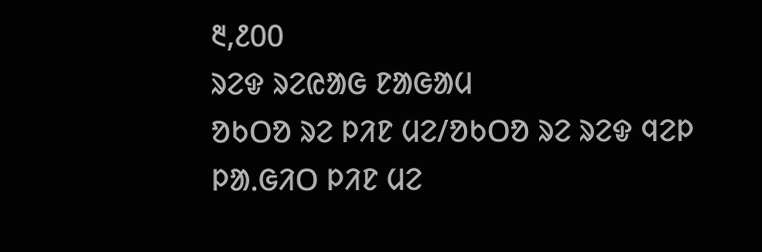᱓,᱒᱐᱐
ᱨᱮᱫ ᱨᱮᱭᱟᱜ ᱱᱟᱜᱟᱢ
ᱚᱠᱛᱚ ᱨᱮ ᱞᱤᱱ ᱢᱮ/ᱚᱠᱛᱚ ᱨᱮ ᱨᱮᱫ ᱧᱮᱞ ᱞᱟᱹᱜᱤᱛ ᱞᱤᱱ ᱢᱮ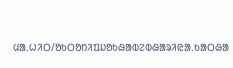ᱢᱟᱹᱦᱤᱛ/ᱚᱠᱛᱚᱴᱤᱯᱡᱚᱠᱷᱟᱵᱮᱵᱷᱟᱨᱤᱭᱟᱹᱠᱟᱛᱷᱟ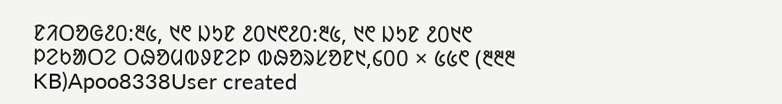ᱱᱤᱛᱚᱜ᱒᱐:᱓᱕, ᱑᱖ ᱡᱩᱱ ᱒᱐᱑᱖᱒᱐:᱓᱕, ᱑᱖ ᱡᱩᱱ ᱒᱐᱑᱖ ᱞᱮᱠᱟᱛᱮ ᱛᱷᱚᱢᱵᱽᱱᱮᱞ ᱵᱷᱚᱨᱥᱚᱱ᱑,᱔᱐᱐ × ᱕᱕᱖ (᱓᱓᱓ KB)Apoo8338User created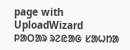page with UploadWizard
ᱞᱟᱛᱟᱨ ᱨᱮᱭᱟᱜ ᱥᱟᱦᱴᱟ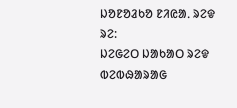ᱡᱚᱱᱚᱲᱠᱚ ᱱᱤᱭᱟᱹ ᱨᱮᱫ ᱨᱮ:
ᱡᱮᱜᱮᱛ ᱡᱟᱠᱟᱛ ᱨᱮᱫ ᱵᱮᱵᱷᱟᱨᱟᱜ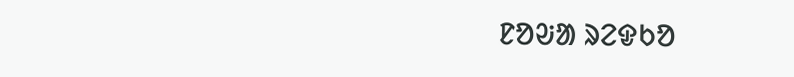ᱱᱚᱶᱟ ᱨᱮᱫᱠᱚ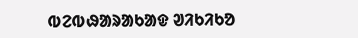ᱵᱮᱵᱷᱟᱨᱟᱠᱟᱫ ᱣᱤᱠᱤᱠᱚ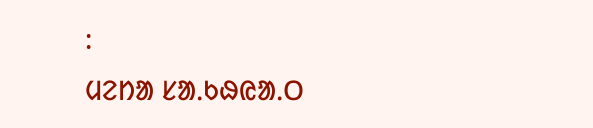:
ᱢᱮᱴᱟ ᱥᱟᱹᱠᱷᱭᱟᱹᱛ